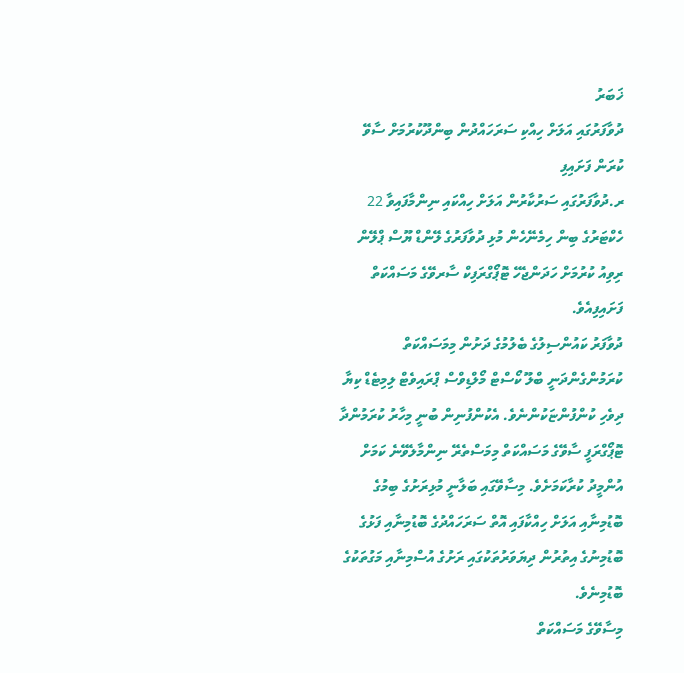ޚަބަރު
ދުވާފަރުގައި އަލަށް ހިއްކި ސަރަހައްދުން ބިންދޫކުރުމަށް ސާވޭ ކުރަން ފަށައިފި
ރ.ދުވާފަރުގައި ސަރުކާރުން އަލަށް ހިއްކައި ނިންމާފައިވާ 22 ހެކްޓަރުގެ ބިން ހިމެނޭހެން މުޅި ދުވާފަރުގެ ލޭންޑް ޔޫސް ޕްލޭން ރިވިއު ކުރުމަށް ހަދަންޖެހޭ ޓޮޕޯގްރަފިކް ސާރވޭގެ މަސައްކަތް ފަށައިފިއެވެ.
ދުވާފަރު ކައުންސިލުގެ ބެލުމުގެ ދަށުން މިމަސައްކަތް ކުރަމުންގެންދަނީ ބްލޫ ކޯސްޓް މޯލްޑިވްސް ޕްރައިވެޓް ލިމިޓެޑް ކިޔާ ދިވެހި ކުންފުންޏަކުންނެވެ. އެކުންފުނިން ބުނީ މިހާރު ކުރަމުންދާ ޓޮޕޯގްރަފީ ސާވޭގެ މަސައްކަތް މިމަސްތެރޭ ނިންމާލެވޭނެ ކަމަށް އުންމީދު ކުރާކަމަށެވެ. މިސާވޭގައި ބަލާނީ މުޅިރަށުގެ ބިމުގެ ބޮޑުމިނާއި އަލަށް ހިއްކާފައި އޮތް ސަރަހައްދުގެ ބޮޑުމިނާއި ފަޅުގެ ބޮޑުމިނުގެ އިތުރުން ދިޔަވަރުތަކުގައި ރަށުގެ އުސްމިނާއި މަގުތަކުގެ ބޮޑުމިނެވެ.
މިސާވޭގެ މަސައްކަތް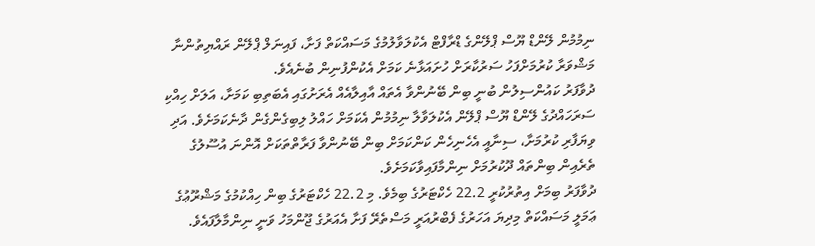ނިމުމުން ލޭންޑް ޔޫސް ޕްލޭންގެ ޑްރާފްޓް އެކުލަވާލުމުގެ މަސައްކަތް ފަށާ، ފައިނަލް ޕްލޭން ރައްޔިތުންނާ މަޝްވަރާ ކުރުމަށްފަހު ސަރުކާރަށް ހުށައަޅާނެ ކަމަށް އެކުންފުނިން ބުނެއެވެ.
ދުވާފަރު ކައުންސިލުން ބުނީ ބިން ބޭނުންވާ އެތައް އާއިލާއެއް އެރަށުގައި އެބަތިބި ކަމަށާ، އަލަށް ހިއްކި ސަރަހައްދުގެ ލޭންޑް ޔޫސް ޕްލޭން އެކުލަވާލާ ނިމުމުން އެކަމަށް ހައްލު ލިބިގެންގެން ދާނެކަމަށެވެ. އަދި ވިޔަފާރި ކުރުމަށާ، ސިނާއީ އެހެނިހެން ކަންކަމަށް ބިން ބޭނުންވާ ފަރާތްތަކަށް އޮންނަ އުސޫލުގެ ތެރެއިން ބިންތައް ދޫކުރުމަށް ނިންމާފައިވާކަމަށެވެ.
ދުވާފަރު ބިމަށް އިތުރުކުރީ 22.2 ހެކްޓަރުގެ ބިމެވެ. މި 22.2 ހެކްޓަރުގެ ބިން ހިއްކުމުގެ މަޝްރޫޢުގެ ޢަމަލީ މަސައްކަތް މިދިޔަ އަހަރުގެ ފެބްރުއަރީ މަސްތެރޭ ފަށާ އެއަރުގެ ޖޫންމަހު ވަނީ ނިންމާލާފައެވެ.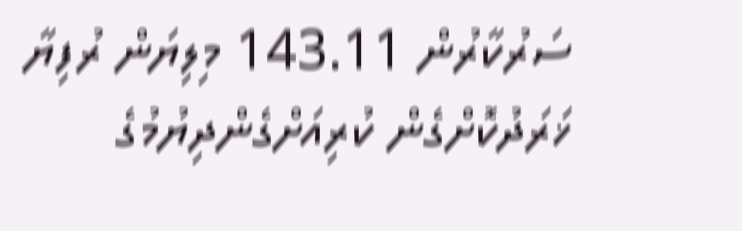ސަރުކާރުން 143.11 މިލިޔަން ރުފިޔާ ޚަރަދުކޮށްގެން ކުރިއަށްގެންދިޔުމުގެ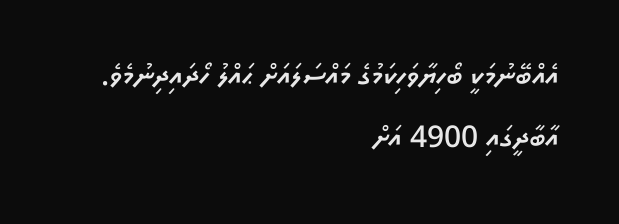އެއްބޭނުމަކީ ބޯހިޔާވަހިކަމުގެ މައްސަލައަށް ޙައްލު ހޯދައިދިނުމެވެ.
އާބާދީގައި 4900 އަށް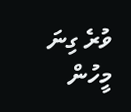ވުރެ ގިނަ މީހުން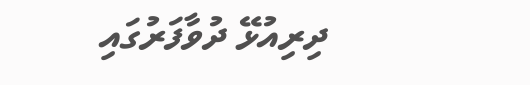ދިރިއުޅޭ ދުވާފަރުގައި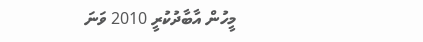މީހުން އާބާދުކުރީ 2010 ވަނަ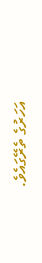އަހަރުގެ ތެރޭގައެވެ.